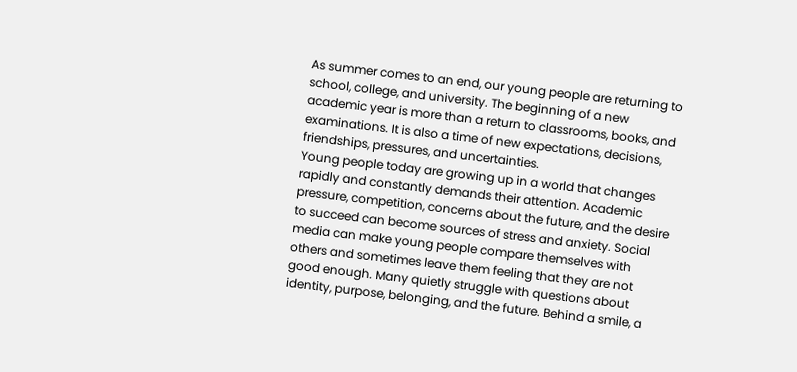As summer comes to an end, our young people are returning to school, college, and university. The beginning of a new academic year is more than a return to classrooms, books, and examinations. It is also a time of new expectations, decisions, friendships, pressures, and uncertainties.
Young people today are growing up in a world that changes rapidly and constantly demands their attention. Academic pressure, competition, concerns about the future, and the desire to succeed can become sources of stress and anxiety. Social media can make young people compare themselves with others and sometimes leave them feeling that they are not good enough. Many quietly struggle with questions about identity, purpose, belonging, and the future. Behind a smile, a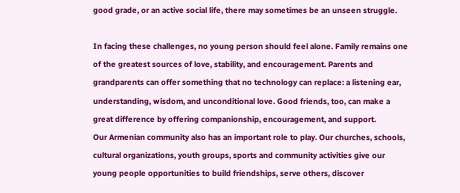good grade, or an active social life, there may sometimes be an unseen struggle.

In facing these challenges, no young person should feel alone. Family remains one of the greatest sources of love, stability, and encouragement. Parents and grandparents can offer something that no technology can replace: a listening ear, understanding, wisdom, and unconditional love. Good friends, too, can make a great difference by offering companionship, encouragement, and support.
Our Armenian community also has an important role to play. Our churches, schools, cultural organizations, youth groups, sports and community activities give our young people opportunities to build friendships, serve others, discover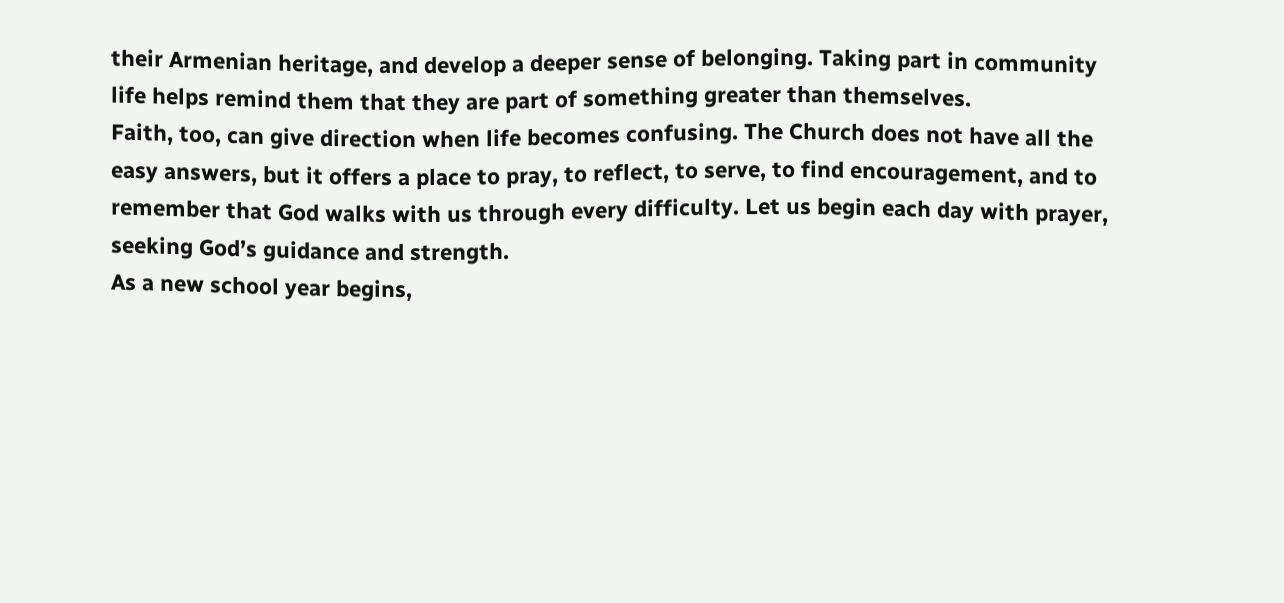their Armenian heritage, and develop a deeper sense of belonging. Taking part in community life helps remind them that they are part of something greater than themselves.
Faith, too, can give direction when life becomes confusing. The Church does not have all the easy answers, but it offers a place to pray, to reflect, to serve, to find encouragement, and to remember that God walks with us through every difficulty. Let us begin each day with prayer, seeking God’s guidance and strength.
As a new school year begins,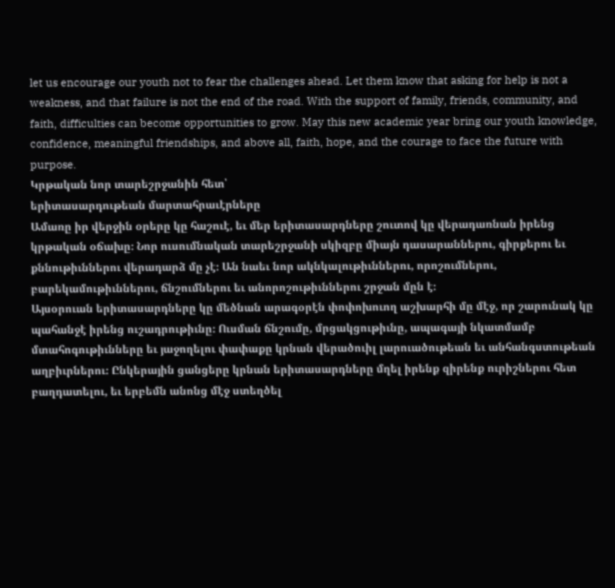let us encourage our youth not to fear the challenges ahead. Let them know that asking for help is not a weakness, and that failure is not the end of the road. With the support of family, friends, community, and faith, difficulties can become opportunities to grow. May this new academic year bring our youth knowledge, confidence, meaningful friendships, and above all, faith, hope, and the courage to face the future with purpose.
Կրթական նոր տարեշրջանին հետ՝
երիտասարդութեան մարտահրաւէրները
Ամառը իր վերջին օրերը կը հաշուէ, եւ մեր երիտասարդները շուտով կը վերադառնան իրենց կրթական օճախը։ Նոր ուսումնական տարեշրջանի սկիզբը միայն դասարաններու, գիրքերու եւ քննութիւններու վերադարձ մը չէ։ Ան նաեւ նոր ակնկալութիւններու, որոշումներու, բարեկամութիւններու, ճնշումներու եւ անորոշութիւններու շրջան մըն է։
Այսօրուան երիտասարդները կը մեծնան արագօրէն փոփոխուող աշխարհի մը մէջ, որ շարունակ կը պահանջէ իրենց ուշադրութիւնը։ Ուսման ճնշումը, մրցակցութիւնը, ապագայի նկատմամբ մտահոգութիւնները եւ յաջողելու փափաքը կրնան վերածուիլ լարուածութեան եւ անհանգստութեան աղբիւրներու։ Ընկերային ցանցերը կրնան երիտասարդները մղել իրենք զիրենք ուրիշներու հետ բաղդատելու, եւ երբեմն անոնց մէջ ստեղծել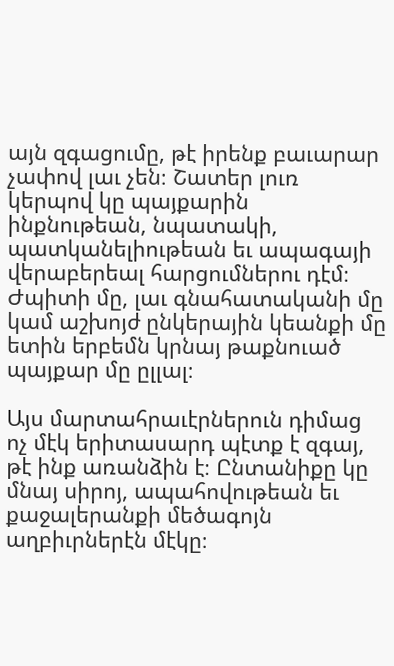այն զգացումը, թէ իրենք բաւարար չափով լաւ չեն։ Շատեր լուռ կերպով կը պայքարին ինքնութեան, նպատակի, պատկանելիութեան եւ ապագայի վերաբերեալ հարցումներու դէմ։ Ժպիտի մը, լաւ գնահատականի մը կամ աշխոյժ ընկերային կեանքի մը ետին երբեմն կրնայ թաքնուած պայքար մը ըլլալ։

Այս մարտահրաւէրներուն դիմաց ոչ մէկ երիտասարդ պէտք է զգայ, թէ ինք առանձին է։ Ընտանիքը կը մնայ սիրոյ, ապահովութեան եւ քաջալերանքի մեծագոյն աղբիւրներէն մէկը։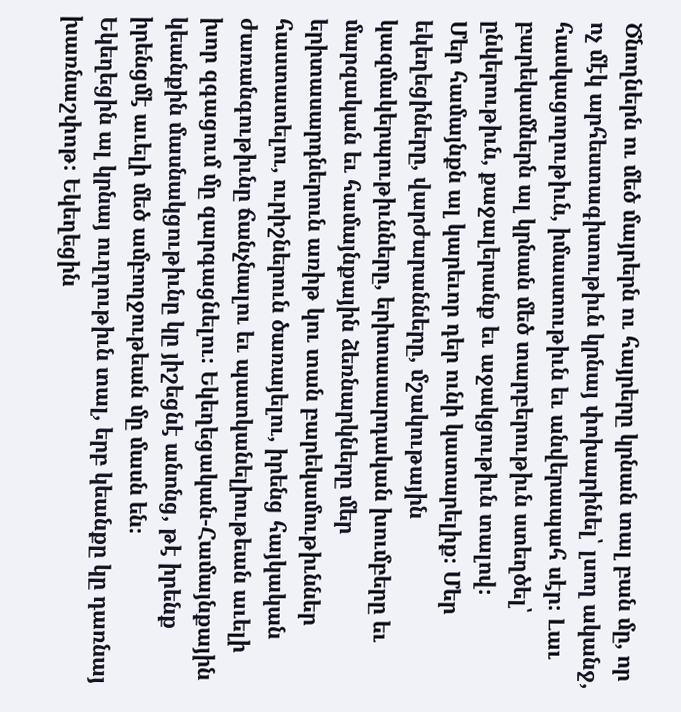Ծնողներն ու մեծ մայրերն ու հայրերը կրնան տալ բան մը, որ ոչ մէկ արհեստագիտութիւն կրնայ փոխարինել՝ լսող ականջ, հասկացողութիւն, իմաստութիւն եւ անվերապահ սէր։ Լաւ բարեկամներն ալ կրնան մեծ տարբերութիւն ստեղծել՝ ընկերութիւն, քաջալերանք եւ աջակցութիւն տալով։
Մեր համայնքն ալ կարեւոր դեր ունի կատարելիք։ Մեր եկեղեցիները, վարժարանները, մշակութային կազմակերպութիւնները, երիտասարդական խումբերը եւ մարզական եւ համայնքային ձեռնարկները մեր երիտասարդներուն առիթ կու տան բարեկամութիւններ հաստատելու, ուրիշներուն ծառայելու, իրենց հայկական ժառանգութիւնը ճանչնալու եւ պատկանելիութեան աւելի խոր զգացում մը զարգացնելու։ Եկեղեցական-Համայնքային կեանքին մասնակցութիւնը կը յիշեցնէ անոնց, թէ իրենք իրենցմէ աւելի մեծ ամբողջութեան մը մասն են։
Եկեղեցին ալ կրնայ ուղղութիւն տալ, երբ կեանքը կը դառնայ խառնաշփոթ։ Եկեղեցին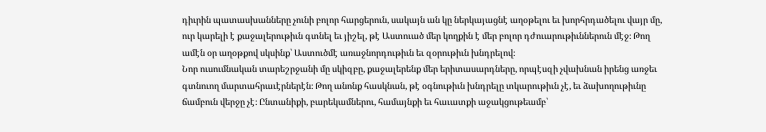դիւրին պատասխանները չունի բոլոր հարցերուն, սակայն ան կը ներկայացնէ աղօթելու եւ խորհրդածելու վայր մը, ուր կարելի է քաջալերութիւն գտնել եւ յիշել, թէ Աստուած մեր կողքին է մեր բոլոր դժուարութիւններուն մէջ։ Թող ամէն օր աղօթքով սկսինք՝ Աստուծմէ առաջնորդութիւն եւ զօրութիւն խնդրելով։
Նոր ուսումնական տարեշրջանի մը սկիզբը, քաջալերենք մեր երիտասարդները, որպէսզի չվախնան իրենց առջեւ գտնուող մարտահրաւէրներէն։ Թող անոնք հասկնան, թէ օգնութիւն խնդրելը տկարութիւն չէ, եւ ձախողութիւնը ճամբուն վերջը չէ։ Ընտանիքի, բարեկամներու, համայնքի եւ հաւատքի աջակցութեամբ՝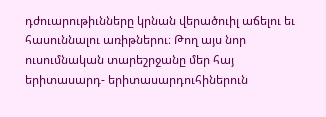դժուարութիւնները կրնան վերածուիլ աճելու եւ հասուննալու առիթներու։ Թող այս նոր ուսումնական տարեշրջանը մեր հայ երիտասարդ- երիտասարդուհիներուն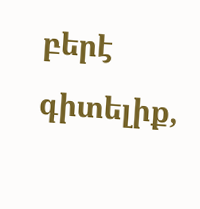բերէ գիտելիք,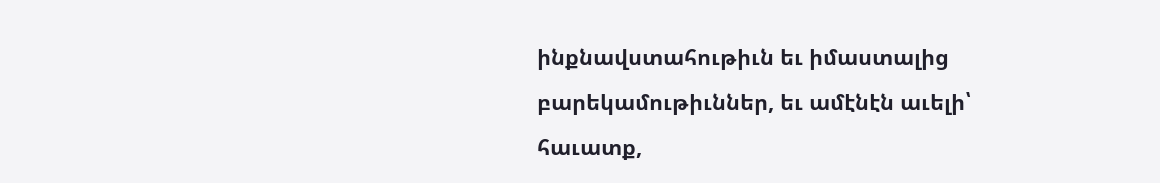ինքնավստահութիւն եւ իմաստալից բարեկամութիւններ, եւ ամէնէն աւելի՝ հաւատք,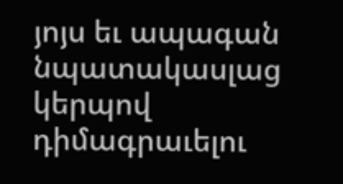յոյս եւ ապագան նպատակասլաց կերպով դիմագրաւելու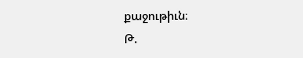քաջութիւն։
Թ.